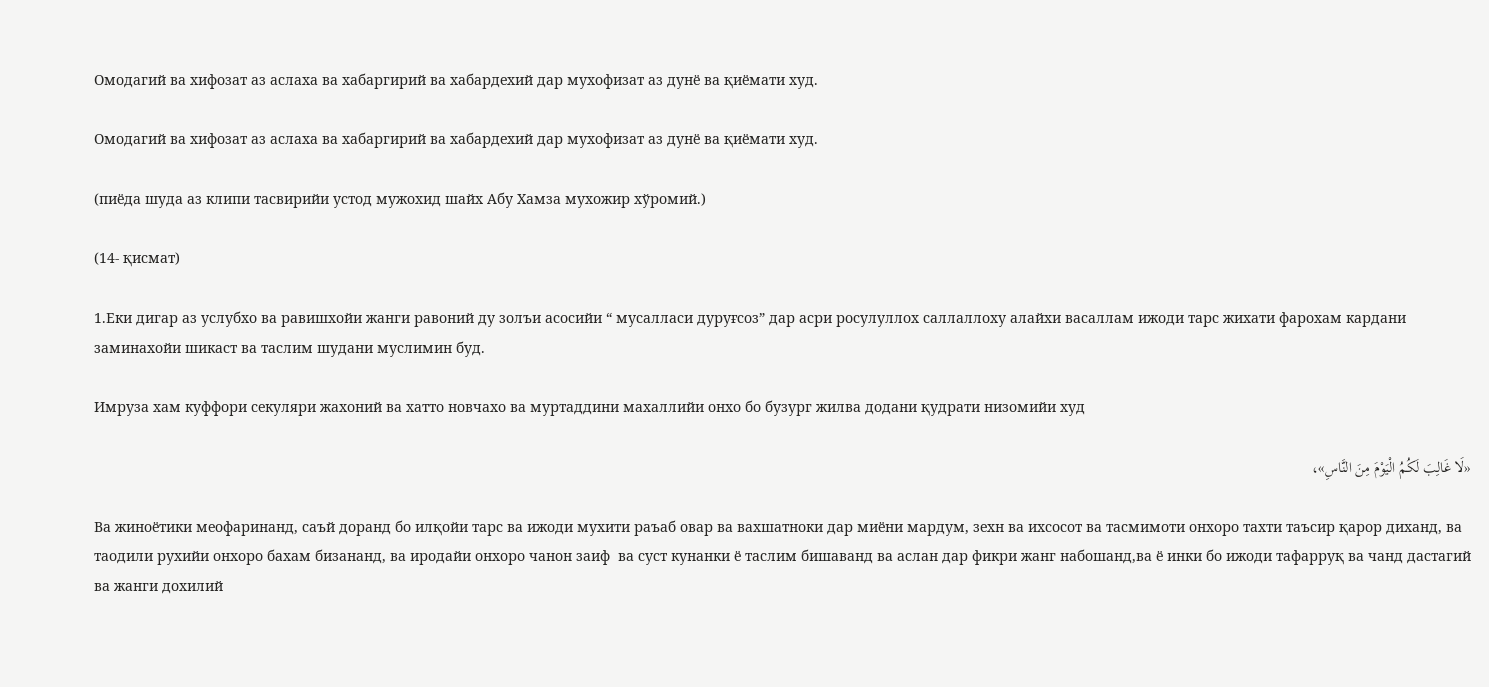Омодагий ва хифозат аз аслаха ва хабаргирий ва хабардехий дар мухофизат аз дунё ва қиёмати худ.

Омодагий ва хифозат аз аслаха ва хабаргирий ва хабардехий дар мухофизат аз дунё ва қиёмати худ.

(пиёда шуда аз клипи тасвирийи устод мужохид шайх Абу Хамза мухожир хўромий.)

(14- қисмат)

1.Еки дигар аз услубхо ва равишхойи жанги равоний ду золъи асосийи “ мусалласи дуруғсоз” дар асри росулуллох саллаллоху алайхи васаллам ижоди тарс жихати фарохам кардани заминахойи шикаст ва таслим шудани муслимин буд.

Имруза хам куффори секуляри жахоний ва хатто новчахо ва муртаддини махаллийи онхо бо бузург жилва додани қудрати низомийи худ

«لَا غَالِبَ لَكُمُ الْيَوْمَ مِنَ النَّاسِ»،

Ва жиноётики меофаринанд, саъй доранд бо илқойи тарс ва ижоди мухити раъаб овар ва вахшатноки дар миёни мардум, зехн ва ихсосот ва тасмимоти онхоро тахти таъсир қарор диханд, ва таодили рухийи онхоро бахам бизананд, ва иродайи онхоро чанон заиф  ва суст кунанки ё таслим бишаванд ва аслан дар фикри жанг набошанд,ва ё инки бо ижоди тафарруқ ва чанд дастагий ва жанги дохилий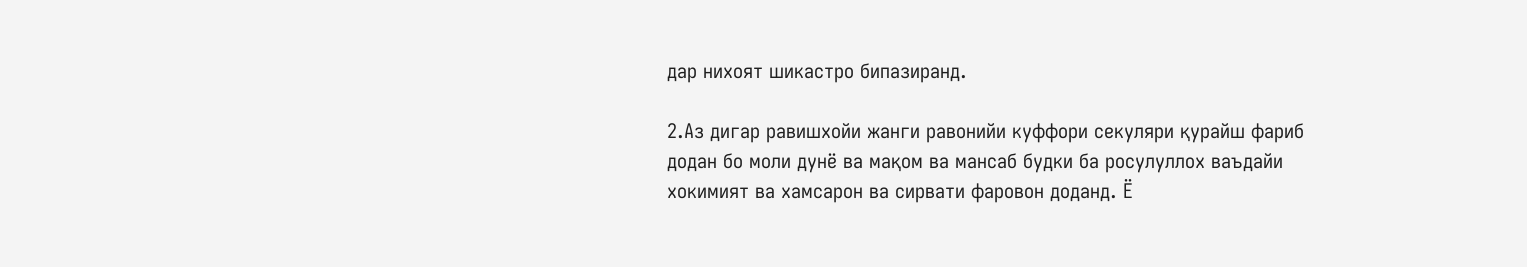дар нихоят шикастро бипазиранд.

2.Аз дигар равишхойи жанги равонийи куффори секуляри қурайш фариб додан бо моли дунё ва мақом ва мансаб будки ба росулуллох ваъдайи хокимият ва хамсарон ва сирвати фаровон доданд. Ё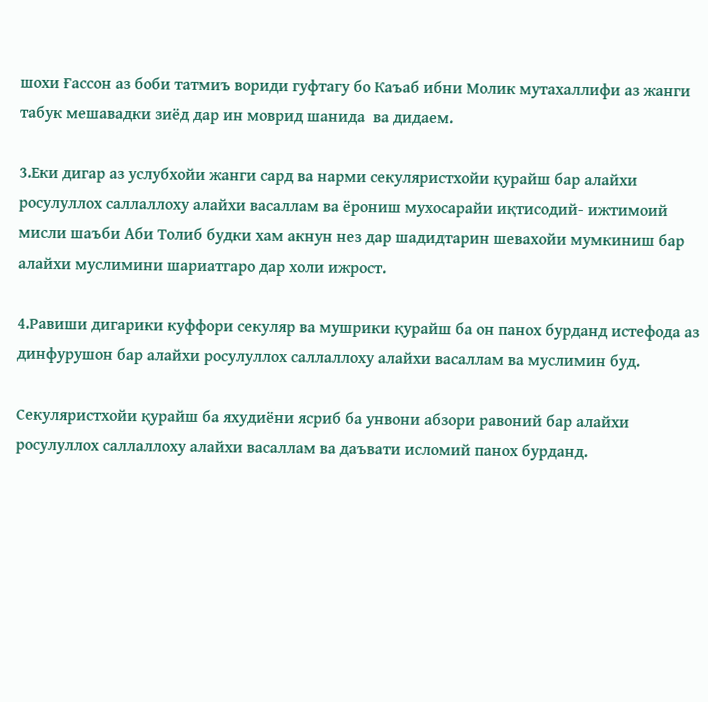шохи Ғассон аз боби татмиъ вориди гуфтагу бо Каъаб ибни Молик мутахаллифи аз жанги табук мешавадки зиёд дар ин моврид шанида  ва дидаем.

3.Еки дигар аз услубхойи жанги сард ва нарми секуляристхойи қурайш бар алайхи росулуллох саллаллоху алайхи васаллам ва ёрониш мухосарайи иқтисодий- ижтимоий мисли шаъби Аби Толиб будки хам акнун нез дар шадидтарин шевахойи мумкиниш бар алайхи муслимини шариатгаро дар холи ижрост.

4.Равиши дигарики куффори секуляр ва мушрики қурайш ба он панох бурданд истефода аз динфурушон бар алайхи росулуллох саллаллоху алайхи васаллам ва муслимин буд.

Секуляристхойи қурайш ба яхудиёни ясриб ба унвони абзори равоний бар алайхи росулуллох саллаллоху алайхи васаллам ва даъвати исломий панох бурданд.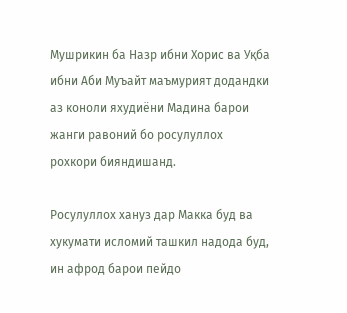Мушрикин ба Назр ибни Хорис ва Уқба ибни Аби Муъайт маъмурият додандки аз коноли яхудиёни Мадина барои жанги равоний бо росулуллох рохкори бияндишанд.

Росулуллох хануз дар Макка буд ва хукумати исломий ташкил надода буд, ин афрод барои пейдо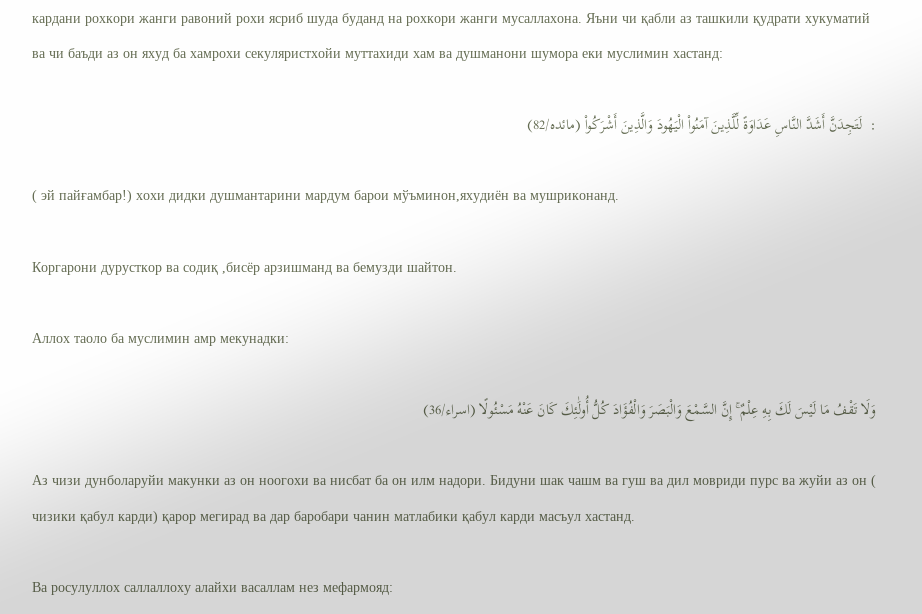кардани рохкори жанги равоний рохи ясриб шуда буданд на рохкори жанги мусаллахона. Яъни чи қабли аз ташкили қудрати хукуматий ва чи баъди аз он яхуд ба хамрохи секуляристхойи муттахиди хам ва душманони шумора еки муслимин хастанд:

:  لَتَجِدَنَّ أَشَدَّ النَّاسِ عَدَاوَةً لِّلَّذِینَ آمَنُواْ الْیَهُودَ وَالَّذِینَ أَشْرَکُواْ (مائده/82)

( эй пайғамбар!) хохи дидки душмантарини мардум барои мўъминон,яхудиён ва мушриконанд.

Коргарони дурусткор ва содиқ ,бисёр арзишманд ва бемузди шайтон.

Аллох таоло ба муслимин амр мекунадки:

وَلَا تَقْفُ مَا لَيْسَ لَكَ بِهِ عِلْمٌ ۚ إِنَّ السَّمْعَ وَالْبَصَرَ وَالْفُؤَادَ كُلُّ أُولَٰئِكَ كَانَ عَنْهُ مَسْئُولًا (اسراء/36)

Аз чизи дунболаруйи макунки аз он ноогохи ва нисбат ба он илм надори. Бидуни шак чашм ва гуш ва дил мовриди пурс ва жуйи аз он ( чизики қабул карди) қарор мегирад ва дар баробари чанин матлабики қабул карди масъул хастанд.

Ва росулуллох саллаллоху алайхи васаллам нез мефармояд: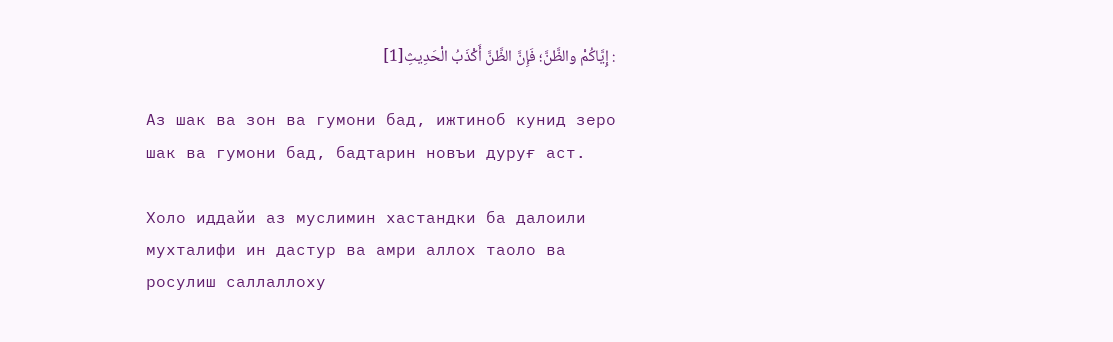: إِيَّاكُمْ والظَّنَّ؛ فَإِنَّ الظَّنَّ أَكْذَبُ الْحَدِيثِ[1]

Аз шак ва зон ва гумони бад, ижтиноб кунид зеро шак ва гумони бад, бадтарин новъи дуруғ аст.

Холо иддайи аз муслимин хастандки ба далоили мухталифи ин дастур ва амри аллох таоло ва росулиш саллаллоху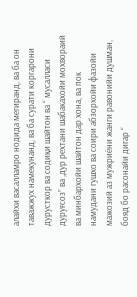алайхи васалламро нодида мегиранд, ва ба он таважжух намекунанд, ва ба сурати коргарони дурусткор ва содиқи шайтон ва “ мусалласи дуруғсоз” ва ,дур рехтани шабакахойи мохвораий ва минбархойи шайтон дар хона, ва пок намудани гушхо ва соири абзорхойи фазойи мажозий аз мужриёни жанги равонийи душман, бояд бо расонайи дигар “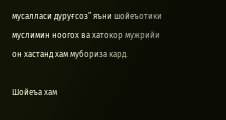мусалласи дуруғсоз” яъни шойеъотики муслимин ноогох ва хатокор мужрийи он хастанд хам мубориза кард.

Шойеъа хам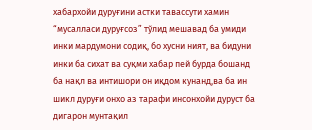хабархойи дуруғини астки тавассути хамин “мусалласи дуруғсоз” тўлид мешавад ба умиди инки мардумони содиқ, бо хусни ният, ва бидуни инки ба сихат ва суқми хабар пей бурда бошанд ба нақл ва интишори он иқдом кунанд,ва ба ин шикл дуруғи онхо аз тарафи инсонхойи дуруст ба дигарон мунтақил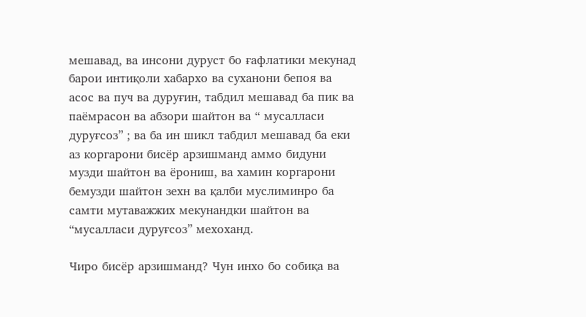мешавад, ва инсони дуруст бо ғафлатики мекунад барои интиқоли хабархо ва суханони бепоя ва асос ва пуч ва дуруғин, табдил мешавад ба пик ва паёмрасон ва абзори шайтон ва “ мусалласи дуруғсоз” ; ва ба ин шикл табдил мешавад ба еки аз коргарони бисёр арзишманд аммо бидуни музди шайтон ва ёрониш, ва хамин коргарони бемузди шайтон зехн ва қалби муслиминро ба самти мутаважжих мекунандки шайтон ва “мусалласи дуруғсоз” мехоханд.

Чиро бисёр арзишманд? Чун инхо бо собиқа ва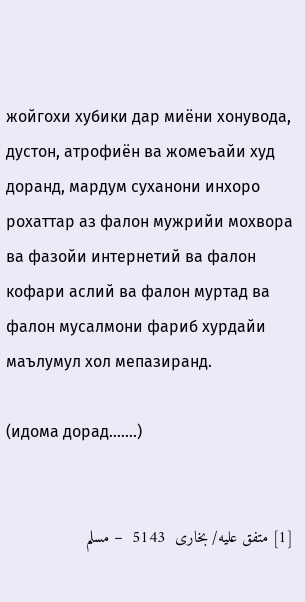жойгохи хубики дар миёни хонувода, дустон, атрофиён ва жомеъайи худ доранд, мардум суханони инхоро рохаттар аз фалон мужрийи мохвора ва фазойи интернетий ва фалон кофари аслий ва фалон муртад ва фалон мусалмони фариб хурдайи маълумул хол мепазиранд.

(идома дорад…….)


[1] متفق علیه/ بخاری  5143  – مسلم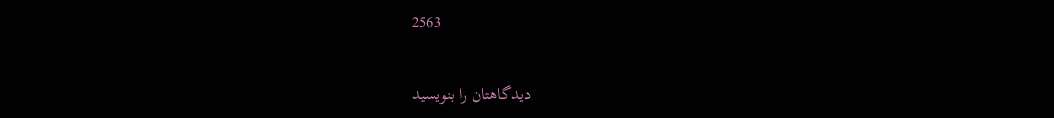2563

دیدگاهتان را بنویسید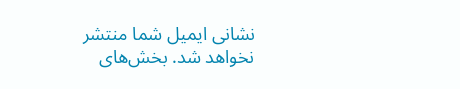نشانی ایمیل شما منتشر نخواهد شد. بخش‌های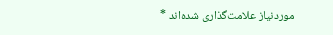موردنیاز علامت‌گذاری شده‌اند *